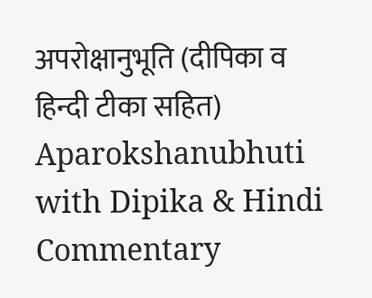अपरोक्षानुभूति (दीपिका व हिन्दी टीका सहित)
Aparokshanubhuti with Dipika & Hindi Commentary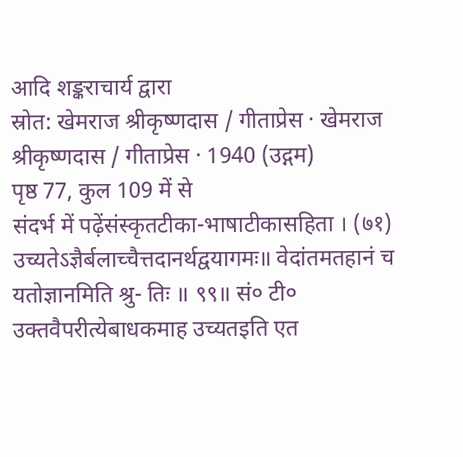आदि शङ्कराचार्य द्वारा
स्रोत: खेमराज श्रीकृष्णदास / गीताप्रेस · खेमराज श्रीकृष्णदास / गीताप्रेस · 1940 (उद्गम)
पृष्ठ 77, कुल 109 में से
संदर्भ में पढ़ेंसंस्कृतटीका-भाषाटीकासहिता । (७१) उच्यतेऽज्ञैर्बलाच्चैत्तदानर्थद्वयागमः॥ वेदांतमतहानं च यतोज्ञानमिति श्रु- तिः ॥ ९९॥ सं० टी० उक्तवैपरीत्येबाधकमाह उच्यतइति एत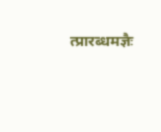त्प्रारब्धमज्ञैः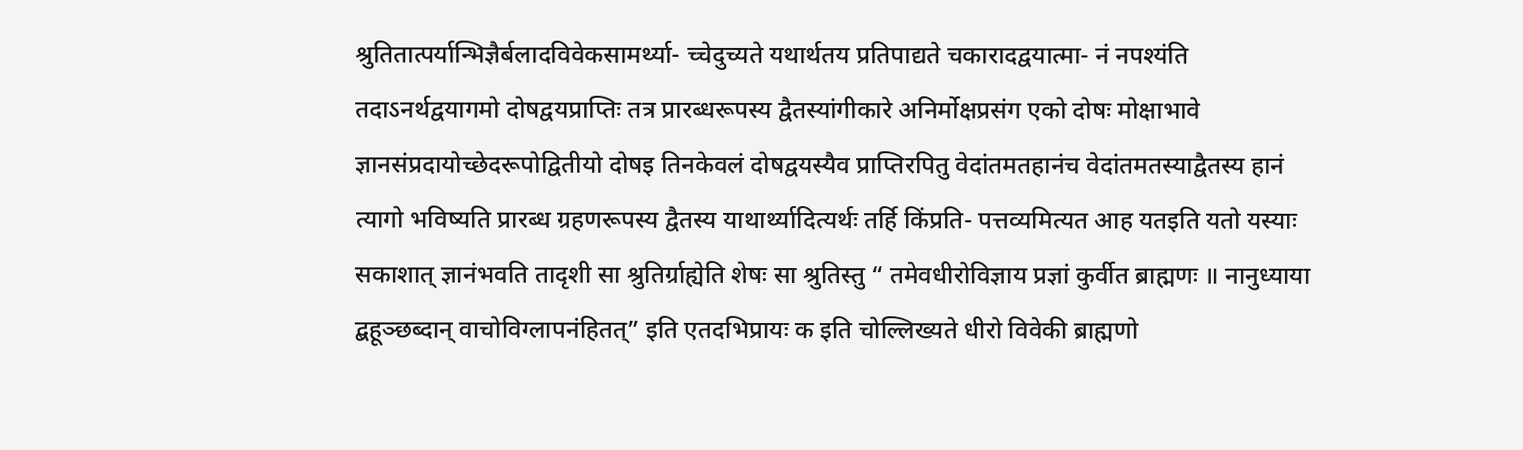श्रुतितात्पर्यान्भिज्ञैर्बलादविवेकसामर्थ्या- च्चेदुच्यते यथार्थतय प्रतिपाद्यते चकारादद्वयात्मा- नं नपश्यंति तदाऽनर्थद्वयागमो दोषद्वयप्राप्तिः तत्र प्रारब्धरूपस्य द्वैतस्यांगीकारे अनिर्मोक्षप्रसंग एको दोषः मोक्षाभावे ज्ञानसंप्रदायोच्छेदरूपोद्वितीयो दोषइ तिनकेवलं दोषद्वयस्यैव प्राप्तिरपितु वेदांतमतहानंच वेदांतमतस्याद्वैतस्य हानं त्यागो भविष्यति प्रारब्ध ग्रहणरूपस्य द्वैतस्य याथार्थ्यादित्यर्थः तर्हि किंप्रति- पत्तव्यमित्यत आह यतइति यतो यस्याः सकाशात् ज्ञानंभवति तादृशी सा श्रुतिर्ग्राह्येति शेषः सा श्रुतिस्तु “ तमेवधीरोविज्ञाय प्रज्ञां कुर्वीत ब्राह्मणः ॥ नानुध्याया द्बहूञ्छब्दान् वाचोविग्लापनंहितत्” इति एतदभिप्रायः क इति चोल्लिख्यते धीरो विवेकी ब्राह्मणो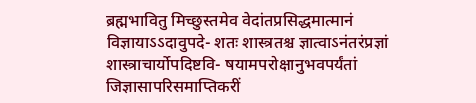ब्रह्मभावितु मिच्छुस्तमेव वेदांतप्रसिद्धमात्मानं विज्ञायाऽऽदावुपदे- शतः शास्त्रतश्च ज्ञात्वाऽनंतरंप्रज्ञां शास्त्राचार्योपदिष्टवि- षयामपरोक्षानुभवपर्यंतां जिज्ञासापरिसमाप्तिकरीं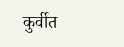कुर्वीत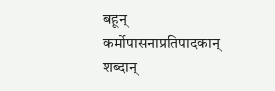बहून् कर्मोपासनाप्रतिपादकान् शब्दान्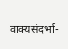वाक्यसंदर्भा-